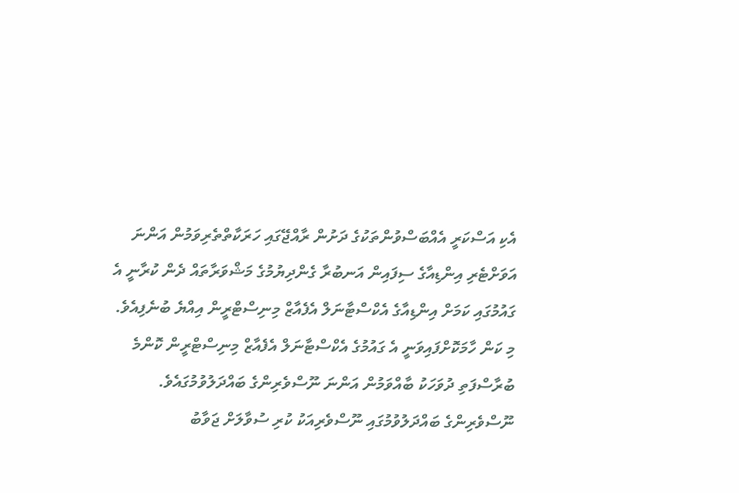އެކި އަސްކަރީ އެއްބަސްވުންތަކުގެ ދަށުން ރާއްޖޭގައި ހަރަކާތްތެރިވަމުން އަންނަ އަވަށްޓެރި އިންޑިއާގެ ސިފައިން އަނބުރާ ގެންދިޔުމުގެ މަޝްވަރާތައް ދެން ކުރާނީ އެ ގައުމުގައި ކަމަށް އިންޑިއާގެ އެކްސްޓާނަލް އެފެއާޒް މިނިސްޓްރީން އިއްޔެ ބުނެފިއެވެ.
މި ކަން ހާމަކޮށްފައިވަނީ އެ ގައުމުގެ އެކްސްޓާނަލް އެފެއާޒް މިނިސްޓްރީން ކޮންމެ ބުރާސްފަތި ދުވަހަކު ބާއްވަމުން އަންނަ ނޫސްވެރިންގެ ބައްދަލުވުމުގައެވެ.
ނޫސްވެރިންގެ ބައްދަލުވުމުގައި ނޫސްވެރިއަކު ކުރި ސުވާލަށް ޖަވާބު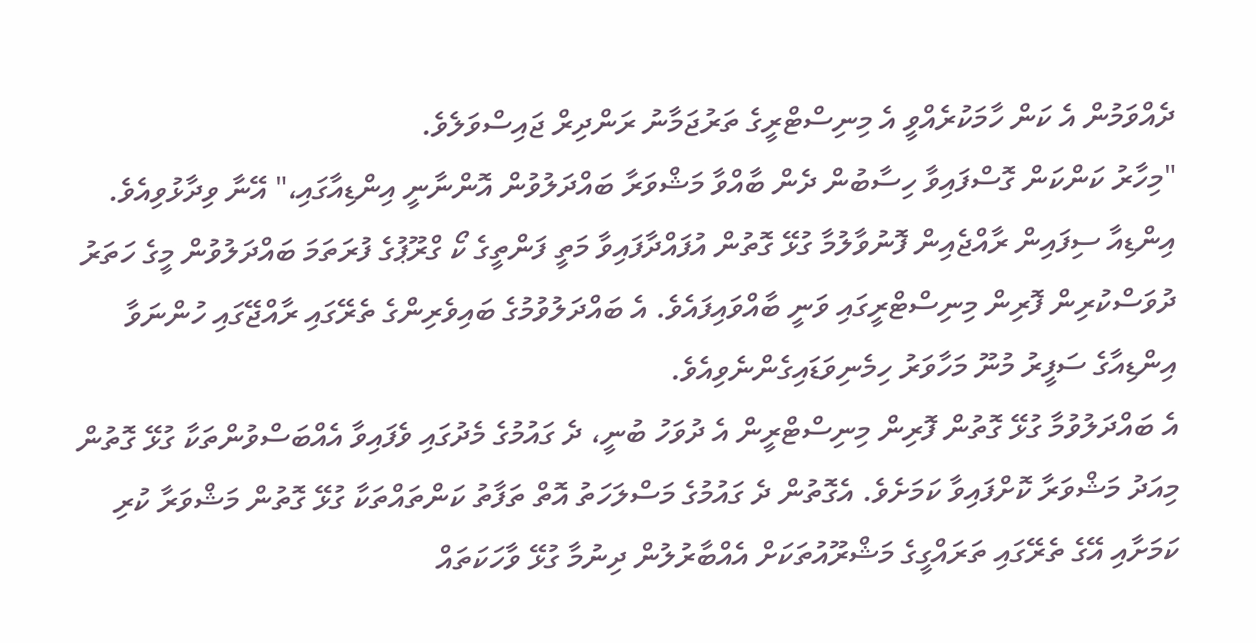ދެއްވަމުން އެ ކަން ހާމަކުރެއްވީ އެ މިނިސްޓްރީގެ ތަރުޖަމާނު ރަންދިރް ޖައިސްވަލެވެ.
"މިހާރު ކަންކަން ގޮސްފައިވާ ހިސާބުން ދެން ބާއްވާ މަޝްވަރާ ބައްދަލުވުން އޮންނާނީ އިންޑިއާގައި،" އޭނާ ވިދާޅުވިއެވެ.
އިންޑިއާ ސިފައިން ރާއްޖެއިން ފޮނުވާލުމާ ގުޅޭ ގޮތުން އުފައްދާފައިވާ މަތީ ފަންތީގެ ކޯ ގްރޫޕުގެ ފުރަތަމަ ބައްދަލުވުން މީގެ ހަތަރު ދުވަސްކުރިން ފޮރިން މިނިސްޓްރީގައި ވަނީ ބާއްވައިފައެވެ. އެ ބައްދަލުވުމުގެ ބައިވެރިންގެ ތެރޭގައި ރާއްޖޭގައި ހުންނަވާ އިންޑިއާގެ ސަފީރު މުނޫ މަހާވަރު ހިމެނިވަޑައިގެންނެވިއެވެ.
އެ ބައްދަލުވުމާ ގުޅޭ ގޮތުން ފޮރިން މިނިސްޓްރީން އެ ދުވަހު ބުނީ، ދެ ގައުމުގެ މެދުގައި ވެފައިވާ އެއްބަސްވުންތަކާ ގުޅޭ ގޮތުން މިއަދު މަޝްވަރާ ކޮށްފައިވާ ކަމަށެވެ. އެގޮތުން ދެ ގައުމުގެ މަސްލަހަތު އޮތް ތަފާތު ކަންތައްތަކާ ގުޅޭ ގޮތުން މަޝްވަރާ ކުރި ކަމަށާއި އޭގެ ތެރޭގައި ތަރައްގީގެ މަޝްރޫއުތަކަށް އެއްބާރުލުން ދިނުމާ ގުޅޭ ވާހަކަތައް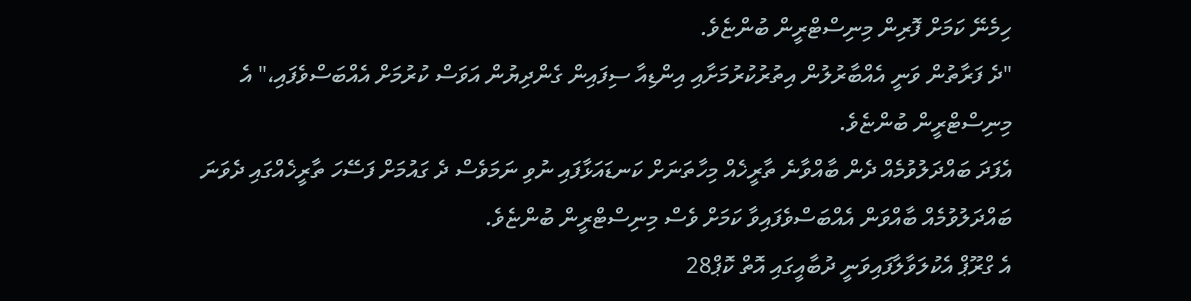ހިމެނޭ ކަމަށް ފޮރިން މިނިސްޓްރީން ބުންޏެވެ.
"ދެ ފަރާތުން ވަނީ އެއްބާރުލުން އިތުރުކުރުމަށާއި އިންޑިއާ ސިފައިން ގެންދިޔުން އަވަސް ކުރުމަށް އެއްބަސްވެފައި،" އެ މިނިސްޓްރީން ބުންޏެވެ.
އެފަދަ ބައްދަލުވުމެއް ދެން ބާއްވާނެ ތާރީޚެއް މިހާތަނަށް ކަނޑައަޅާފައި ނުވި ނަމަވެސް ދެ ގައުމަށް ފަސޭހަ ތާރީޚެއްގައި ދެވަނަ ބައްދަލުވުމެއް ބާއްވަން އެއްބަސްވެފައިވާ ކަމަށް ވެސް މިނިސްޓްރީން ބުންޏެވެ.
އެ ގްރޫޕް އެކުލަވާލާފައިވަނީ ދުބާއީގައި އޮތް ކޮޕް28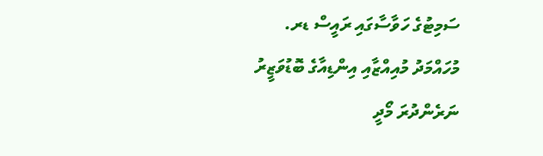ސަމިޓުގެ ހަވާސާގައި ރައީސް ޑރ. މުހައްމަދު މުއިއްޒާއި އިންޑިއާގެ ބޮޑުވަޒީރު ނަރެންދުރަ މޯދީ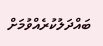ބައްދަލުކުރެއްވުމަށް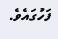ފަހުގައެވެ.